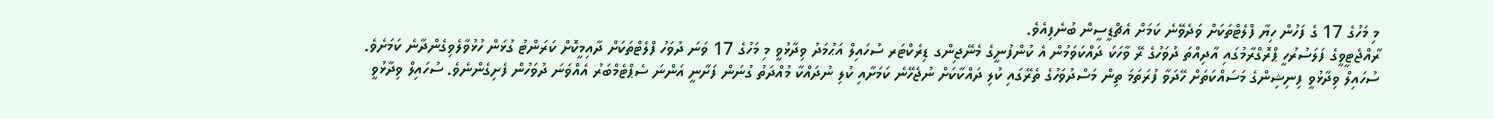މި މަހުގެ 17 ގެ ފަހުން ހިޔާ ފްލެޓްތަކަށް ވަދެވޭނެ ކަމަށް އެޗްޑީސީން ބުނެފިއެވެ.
ރާއްޖެޓީވީގެ ފަލަސުރުހީ ޕްރޮގްރާމުގައި އާދިއްތަ ދުވަހުގެ ރޭ ވާހަކަ ދައްކަވަމުން އެ ކުންފުނީގެ މެނޭޖިންގ ޑިރެކްޓަރ ސުހައިލް އަޙުމަދު ވިދާޅުވީ މި މަހުގެ 17 ވަނަ ދުވަހު ފްލެޓްތަކަށް ދާއިމީކޮށް ކަރަންޓު ގުޅަން ހުޅުވާލެވިގެންދާނެ ކަމަށެވެ.
ސުހައިލް ވިދާޅުވީ ފިނިޝިންގެ މަސައްކަތަށް ހޭދަވާ ފުރަތަމަ ތިން މަސްދުވަހުގެ ތެރޭގައި ކުލި ދައްކާކަށް ނުޖެހޭނެ ކަމަށާއި ކުލި ނުދައްކާ މުއްދަތު ގުނަން ފަށާނީ އަންނަ ސެޕްޓެމްބަރު އެއްވަނަ ދުވަހުން ފެށިގެންނެވެ. ސުހައިލް ވިދާޅުވީ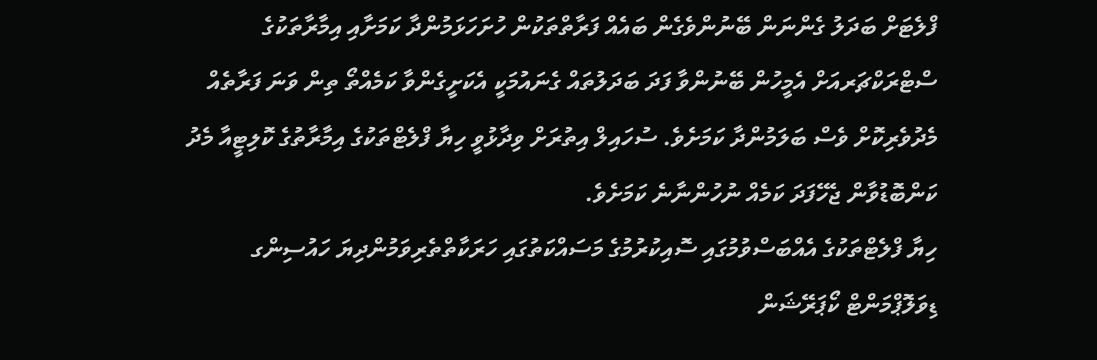ފްލެޓަށް ބަދަލު ގެންނަން ބޭނުންވެގެން ބައެއް ފަރާތްތަކުން ހުށަހަޅަމުންދާ ކަމަށާއި އިމާރާތަކުގެ ސްޓްރަކްޗަރއަށް އެމީހުން ބޭނުންވާ ފަދަ ބަދަލުތައް ގެނައުމަކީ އެކަށީގެންވާ ކަމެއްތޯ ތިން ވަނަ ފަރާތެއް މެދުވެރިކޮށް ވެސް ބަލަމުންދާ ކަމަށެވެ. ސުހައިލް އިތުރަށް ވިދާޅުވީ ހިޔާ ފްލެޓްތަކުގެ އިމާރާތުގެ ކޮލިޓީއާ މެދު ކަންބޮޑުވާން ޖެހޭފަދަ ކަމެއް ނުހުންނާނެ ކަމަށެވެ.
ހިޔާ ފްލެޓްތަކުގެ އެއްބަސްވުމުގައި ސޮއިކުރުމުގެ މަސައްކަތުގައި ހަރަކާތްތެރިވަމުންދިޔަ ހައުސިންގ ޑިވަލޮޕްމަންޓް ކޯޕަރޭޝަން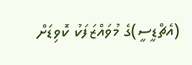(އެޗްޑީސީ)ގެ މުވައްޒަފަކު ކޮވިޑަށް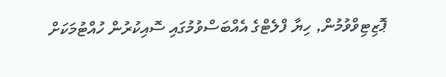ޕޮޒިޓިވްވުމުން, ހިޔާ ފްލެޓްގެ އެއްބަސްވުމުގައި ސޮއިކުރުން ހުއްޓުމަކަށް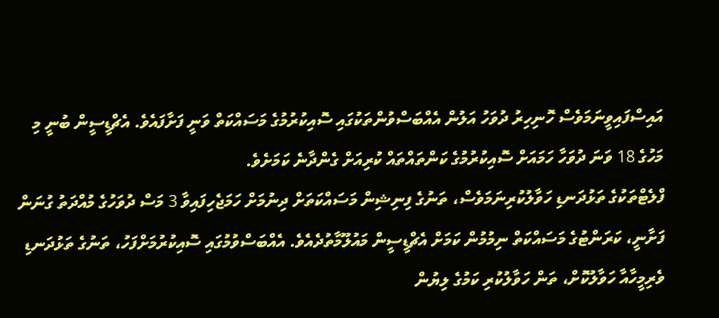އައިސްފައިވީނަމަވެސް ހޮނިހިރު ދުވަހު އަލުން އެއްބަސްވުންތަކުގައި ސޮއިކުރުމުގެ މަސައްކަތް ވަނީ ފަށާފައެވެ. އެޗްޑީސީން ބުނީ މި މަހުގެ 18 ވަނަ ދުވަހާ ހަމައަށް ސޮއިކުރުމުގެ ކަންތައްތައް ކުރިއަށް ގެންދާނެ ކަމަށެވެ.
ފްލެޓްތަކުގެ ތަޅުދަނޑި ހަވާލުކުރިނަމަވެސް، ތަނުގެ ފިނިޝިން މަސައްކަތަށް ދިނުމަށް ހަމަޖެހިފައިވާ 3 މަސް ދުވަހުގެ މުއްދަތު ގުނަން ފަށާނީ، ކަރަންޓުގެ މަސައްކަތް ނިމުމުން ކަމަށް އެޗްޑީސީން މައުލޫމާތުދެއެވެ. އެއްބަސްވުމުގައި ސޮއިކުރުމަށްފަހު، ތަނުގެ ތަޅުދަނޑި ވެރިމީހާއާ ހަވާލުކޮށް، ތަން ހަވާލުކުރި ކަމުގެ ލިޔުން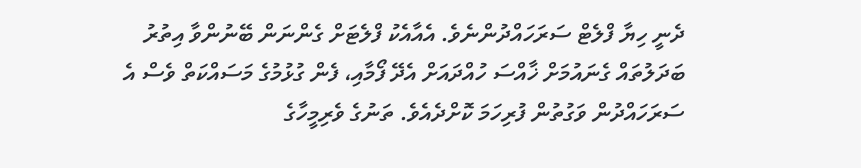ދެނީ ހިޔާ ފްލެޓް ސަރަހައްދުންނެވެ. އެއާއެކު ފްލެޓަށް ގެންނަން ބޭނުންވާ އިތުރު ބަދަލުތައް ގެނައުމަށް ޚާއްސަ ހުއްދައަށް އެދޭ ފޯމާއި، ފެން ގުޅުމުގެ މަސައްކަތް ވެސް އެ ސަރަހައްދުން ވަގުތުން ފުރިހަމަ ކޮށްދެއެވެ. ތަނުގެ ވެރިމީހާގެ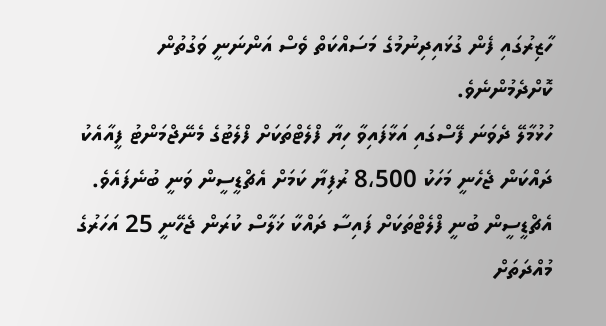ހާޒިރުގައި ފެން ގުޅައިދިނުމުގެ މަސައްކަތް ވެސް އަންނަނީ ވަގުތުން ކޮށްދެމުންނެވެ.
ހުޅުމާލޭ ދެވަނަ ފޭސްގައި އަޅާފައިވާ ހިޔާ ފްލެޓްތަކަށް ފްލެޓުގެ މެނޭޖްމަންޓު ފީއާއެކު ދައްކަން ޖެހެނީ މަހަކު 8،500 ރުފިޔާ ކަމަށް އެޗްޑީސީން ވަނީ ބުނެފައެވެ. އެޗްޑީސީން ބުނީ ފްލެޓްތަކަށް ފައިސާ ދައްކާ ޚަލާސް ކުރަން ޖެހޭނީ 25 އަހަރުގެ މުއްދަތަށް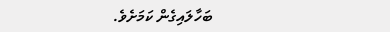ބަހާލައިގެން ކަމަށެވެ.